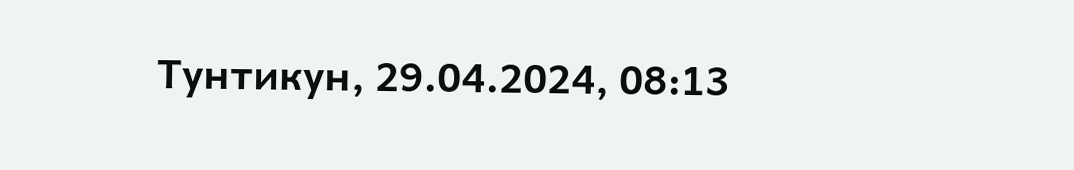Тунтикун, 29.04.2024, 08:13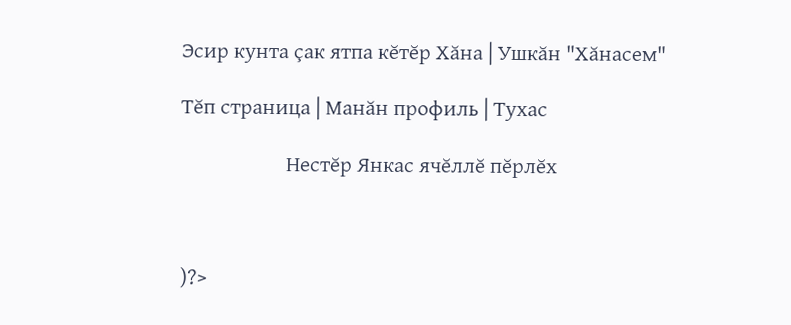Эсир кунта çак ятпа кĕтĕр Хăна | Ушкăн "Хăнасем"

Тĕп страница | Манăн профиль | Тухас

                     Нестĕр Янкас ячĕллĕ пĕрлĕх



)?>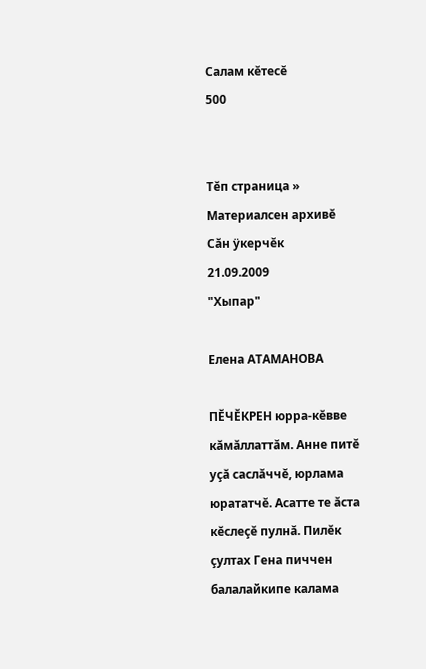Салам кĕтесĕ
500


Тĕп страница » Материалсен архивĕ
Сăн ÿкерчĕк
21.09.2009
"Хыпар"

Елена АТАМАНОВА

ПĔЧĔКРЕН юрра-кĕвве кăмăллаттăм. Анне питĕ уçă саслăччĕ, юрлама юрататчĕ. Асатте те ăста кĕслеçĕ пулнă. Пилĕк çултах Гена пиччен балалайкипе калама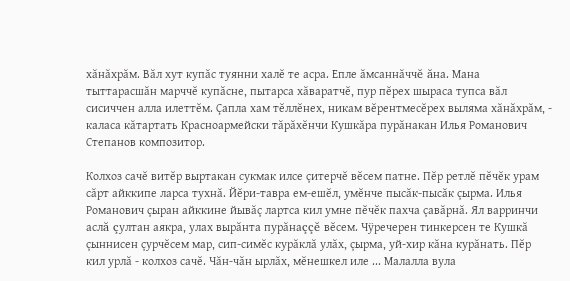хăнăхрăм. Вăл хут купăс туянни халĕ те асра. Епле ăмсаннăччĕ ăна. Мана тыттарасшăн марччĕ купăсне, пытарса хăваратчĕ, пур пĕрех шыраса тупса вăл сисиччен алла илеттĕм. Çапла хам тĕллĕнех, никам вĕрентмесĕрех выляма хăнăхрăм, - каласа кăтартать Красноармейски тăрăхĕнчи Кушкăра пурăнакан Илья Романович Степанов композитор.

Колхоз сачĕ витĕр выртакан сукмак илсе çитерчĕ вĕсем патне. Пĕр ретлĕ пĕчĕк урам сăрт айккипе ларса тухнă. Йĕри-тавра ем-ешĕл, умĕнче пысăк-пысăк çырма. Илья Романович çыран айккине йывăç лартса кил умне пĕчĕк пахча çавăрнă. Ял варринчи аслă çултан аякра, улах вырăнта пурăнаççĕ вĕсем. Чÿречерен тинкерсен те Кушкă çыннисен çурчĕсем мар, сип-симĕс курăклă улăх, çырма, уй-хир кăна курăнать. Пĕр кил урлă - колхоз сачĕ. Чăн-чăн ырлăх, мĕнешкел иле ... Малалла вула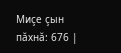Миçе çын пăхнă: 676 |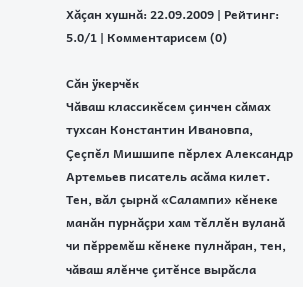Хăçан хушнă: 22.09.2009 | Рейтинг: 5.0/1 | Комментарисем (0)

Сăн ÿкерчĕк
Чăваш классикĕсем çинчен сăмах тухсан Константин Ивановпа, Çеçпĕл Мишшипе пĕрлех Александр Артемьев писатель асăма килет. Тен, вăл çырнă «Салампи» кĕнеке манăн пурнăçри хам тĕллĕн вуланă чи пĕрремĕш кĕнеке пулнăран, тен, чăваш ялĕнче çитĕнсе вырăсла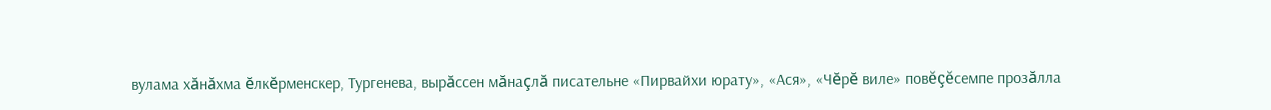вулама хăнăхма ĕлкĕрменскер, Тургенева, вырăссен мăнаçлă писательне «Пирвайхи юрату», «Ася», «Чĕрĕ виле» повĕçĕсемпе прозăлла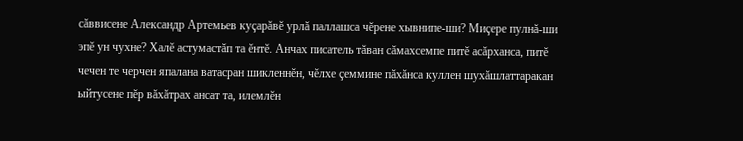сăввисене Александр Артемьев куçарăвĕ урлă паллашса чĕрене хывнипе-ши? Миçере пулнă-ши эпĕ ун чухне? Халĕ астумастăп та ĕнтĕ. Анчах писатель тăван сăмахсемпе питĕ асăрханса, питĕ чечен те черчен япалана ватасран шикленнĕн, чĕлхе çеммине пăхăнса куллен шухăшлаттаракан ыйтусене пĕр вăхăтрах ансат та, илемлĕн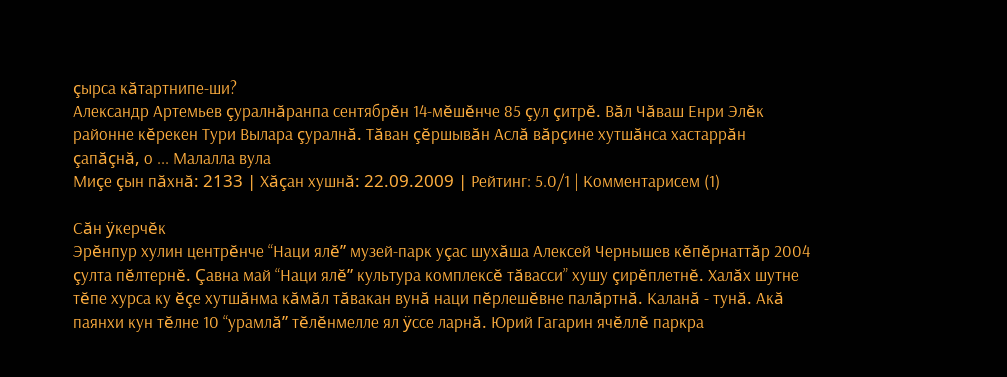çырса кăтартнипе-ши?
Александр Артемьев çуралнăранпа сентябрĕн 14-мĕшĕнче 85 çул çитрĕ. Вăл Чăваш Енри Элĕк районне кĕрекен Тури Вылара çуралнă. Тăван çĕршывăн Аслă вăрçине хутшăнса хастаррăн çапăçнă, о ... Малалла вула
Миçе çын пăхнă: 2133 | Хăçан хушнă: 22.09.2009 | Рейтинг: 5.0/1 | Комментарисем (1)

Сăн ÿкерчĕк
Эрĕнпур хулин центрĕнче “Наци ялĕ” музей-парк уçас шухăша Алексей Чернышев кĕпĕрнаттăр 2004 çулта пĕлтернĕ. Çавна май “Наци ялĕ” культура комплексĕ тăвасси” хушу çирĕплетнĕ. Халăх шутне тĕпе хурса ку ĕçе хутшăнма кăмăл тăвакан вунă наци пĕрлешĕвне палăртнă. Каланă - тунă. Акă паянхи кун тĕлне 10 “урамлă” тĕлĕнмелле ял ÿссе ларнă. Юрий Гагарин ячĕллĕ паркра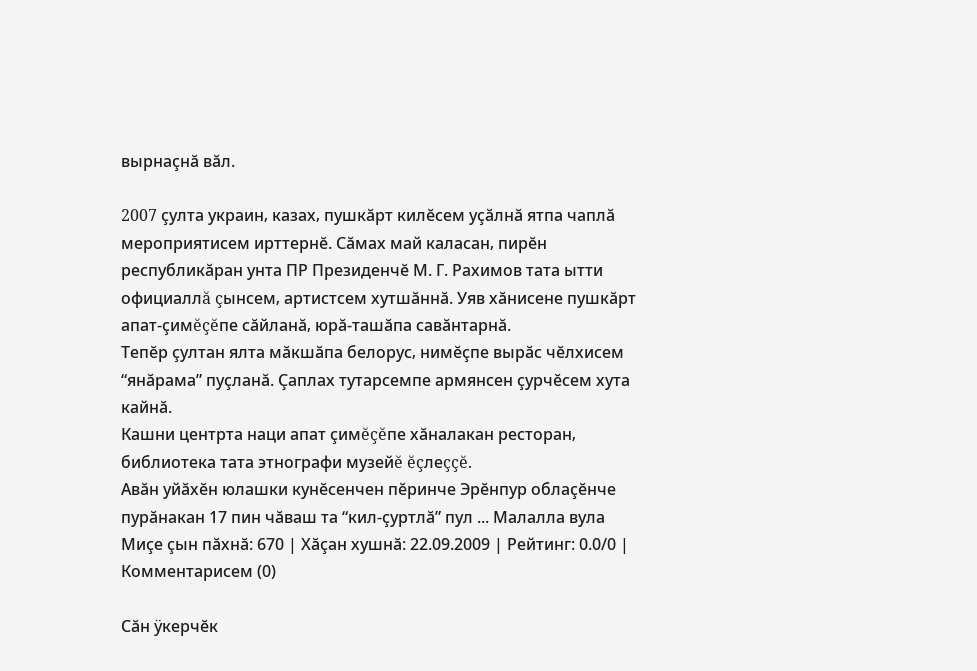вырнаçнă вăл.

2007 çулта украин‚ казах‚ пушкăрт килĕсем уçăлнă ятпа чаплă мероприятисем ирттернĕ. Сăмах май каласан‚ пирĕн республикăран унта ПР Президенчĕ М. Г. Рахимов тата ытти официаллă çынсем‚ артистсем хутшăннă. Уяв хăнисене пушкăрт апат-çимĕçĕпе сăйланă‚ юрă-ташăпа савăнтарнă.
Тепĕр çултан ялта мăкшăпа белорус‚ нимĕçпе вырăс чĕлхисем “янăрама” пуçланă. Çаплах тутарсемпе армянсен çурчĕсем хута кайнă.
Кашни центрта наци апат çимĕçĕпе хăналакан ресторан‚ библиотека тата этнографи музейĕ ĕçлеççĕ.
Авăн уйăхĕн юлашки кунĕсенчен пĕринче Эрĕнпур облаçĕнче пурăнакан 17 пин чăваш та “кил-çуртлă” пул ... Малалла вула
Миçе çын пăхнă: 670 | Хăçан хушнă: 22.09.2009 | Рейтинг: 0.0/0 | Комментарисем (0)

Сăн ÿкерчĕк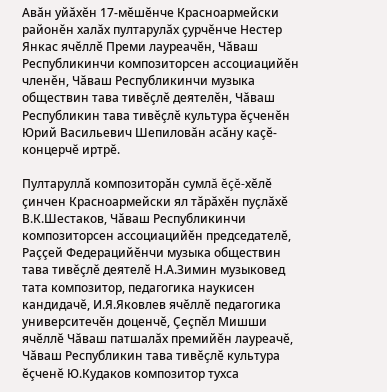Авăн уйăхĕн 17-мĕшĕнче Красноармейски районĕн халăх пултарулăх çурчĕнче Нестер Янкас ячĕллĕ Преми лауреачĕн, Чăваш Республикинчи композиторсен ассоциацийĕн членĕн, Чăваш Республикинчи музыка обществин тава тивĕçлĕ деятелĕн, Чăваш Республикин тава тивĕçлĕ культура ĕçченĕн Юрий Васильевич Шепиловăн асăну каçĕ-концерчĕ иртрĕ.

Пултаруллă композиторăн сумлă ĕçĕ-хĕлĕ çинчен Красноармейски ял тăрăхĕн пуçлăхĕ В.К.Шестаков, Чăваш Республикинчи композиторсен ассоциацийĕн председателĕ, Раççей Федерацийĕнчи музыка обществин тава тивĕçлĕ деятелĕ Н.А.Зимин музыковед тата композитор, педагогика наукисен кандидачĕ, И.Я.Яковлев ячĕллĕ педагогика университечĕн доценчĕ, Çеçпĕл Мишши ячĕллĕ Чăваш патшалăх премийĕн лауреачĕ, Чăваш Республикин тава тивĕçлĕ культура ĕçченĕ Ю.Кудаков композитор тухса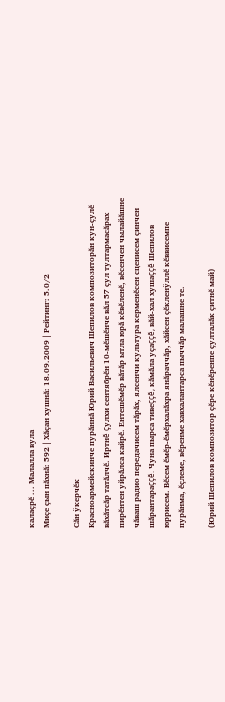калаçрĕ ... Малалла вула
Миçе çын пăхнă: 592 | Хăçан хушнă: 18.09.2009 | Рейтинг: 5.0/2

Сăн ÿкерчĕк
Красноармейскинче пурăннă Юрий Васильевич Шепилов композиторăн кун-çулĕ вăхăтсăр татăлчĕ. Иртнĕ çулхи сентябрĕн 10-мĕшĕнче вăл 57 çул тултармасăрах пирĕнтен уйрăлса кайрĕ. Ентешĕмĕр вăтăр ытла юрă кĕвĕленĕ, вĕсенчен чылайăшне чăваш радио передачисем тăрăх, ялсенчи культура керменĕсен сценисем çинчен шăрантараççĕ. Чуна пырса тивеççĕ, кăмăла уçаççĕ, вăй-хал хушаççĕ Шепилов юррисем. Вĕсем ĕмĕр-ĕмĕрхалăхра янăраччăр, хăйсен çĕкленÿллĕ кĕввисемпе пурăнма, ĕçлеме, вĕренме хавхалантарса пыччăр малашне те.

(Юрий Шепилов композитор çĕре кĕнĕренпе çулталăк çитнĕ май)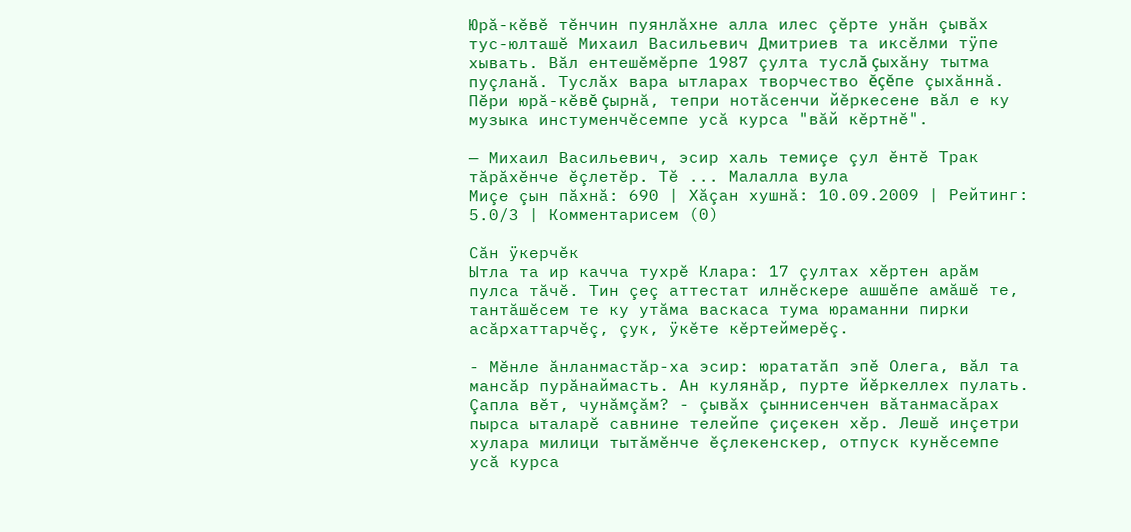Юрă-кĕвĕ тĕнчин пуянлăхне алла илес çĕрте унăн çывăх тус-юлташĕ Михаил Васильевич Дмитриев та иксĕлми тÿпе хывать. Вăл ентешĕмĕрпе 1987 çулта туслă çыхăну тытма пуçланă. Туслăх вара ытларах творчество ĕçĕпе çыхăннă. Пĕри юрă-кĕвĕ çырнă, тепри нотăсенчи йĕркесене вăл е ку музыка инстуменчĕсемпе усă курса "вăй кĕртнĕ".

— Михаил Васильевич, эсир халь темиçе çул ĕнтĕ Трак тăрăхĕнче ĕçлетĕр. Тĕ ... Малалла вула
Миçе çын пăхнă: 690 | Хăçан хушнă: 10.09.2009 | Рейтинг: 5.0/3 | Комментарисем (0)

Сăн ÿкерчĕк
Ытла та ир качча тухрĕ Клара: 17 çултах хĕртен арăм пулса тăчĕ. Тин çеç аттестат илнĕскере ашшĕпе амăшĕ те, тантăшĕсем те ку утăма васкаса тума юраманни пирки асăрхаттарчĕç, çук, ÿкĕте кĕртеймерĕç.

- Мĕнле ăнланмастăр-ха эсир: юрататăп эпĕ Олега, вăл та мансăр пурăнаймасть. Ан кулянăр, пурте йĕркеллех пулать. Çапла вĕт, чунăмçăм? - çывăх çыннисенчен вăтанмасăрах пырса ыталарĕ савнине телейпе çиçекен хĕр. Лешĕ инçетри хулара милици тытăмĕнче ĕçлекенскер, отпуск кунĕсемпе усă курса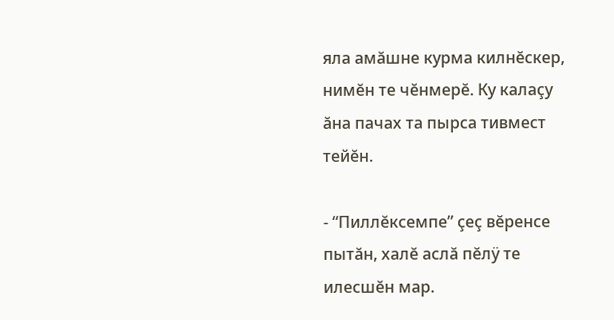яла амăшне курма килнĕскер, нимĕн те чĕнмерĕ. Ку калаçу ăна пачах та пырса тивмест тейĕн.

- “Пиллĕксемпе” çеç вĕренсе пытăн, халĕ аслă пĕлÿ те илесшĕн мар.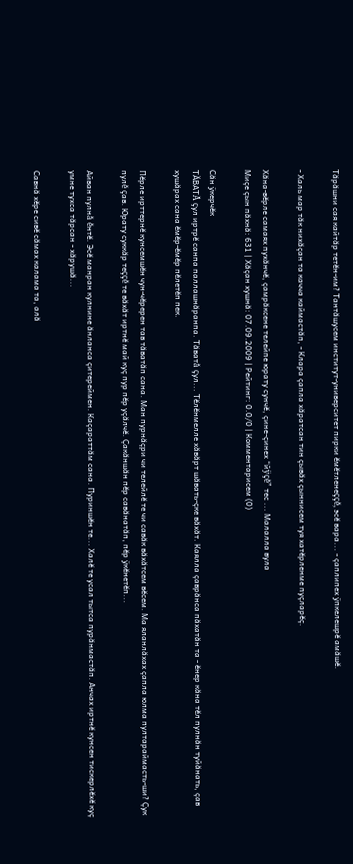Тăрăшни сая кайтăр тетĕн-им? Тантăшусем институт-университет пирки ĕмĕтленеççĕ, эсĕ вара... - çаплипех ÿпкелешрĕ амăшĕ.

- Халь мар тăк нихăçан та качча каймастăп, - Клара çапла хăратсан тин çывăх çыннисем туя хатĕрленме пуçларĕç.

Хăна-вĕрле самаях пухăнчĕ, çамрăксене телейпе юрату сунчĕ, çине-çинех “йÿçĕ” тес ... Малалла вула
Миçе çын пăхнă: 631 | Хăçан хушнă: 07.09.2009 | Рейтинг: 0.0/0 | Комментарисем (0)

Сăн ÿкерчĕк
ТĂВАТĂ çул иртрĕ санпа паллашнăранпа. Тăватă çул... Тĕлĕнмелле хăвăрт шăвать-çке вăхăт. Каялла çаврăнса пăхатăн та - ĕнер кăна тĕл пулнăн туйăнать, çав хушăрах сана ĕмĕр-ĕмĕр пĕлетĕп пек.

Пĕрле ирттернĕ кунсемшĕн чун-чĕререн тав тăватăп сана. Ман пурнăçри чи телейлĕ те чи савăк вăхăтсем вĕсем. Ма яланлăхах çапла юлма пултараймасть-ши? Çук пулĕ çав. Юрату суккăр теççĕ те вăхăт иртнĕ май куç пур пĕр уçăлчĕ. Çакăншăн пĕр савăнатăп, пĕр ÿкĕнетĕп...

Айван пулнă ĕнтĕ. Эсĕ манран кулнине ăнланса çитереймен. Каçараттăм сана. Пуриншĕн те... Халĕ те усал тытса пурăнмастăп. Анчах иртнĕ кунсен тискерлĕхĕ куç умне тухса тăрсан - хăрушă...

Савнă хĕре сивĕ сăмах калама та, алă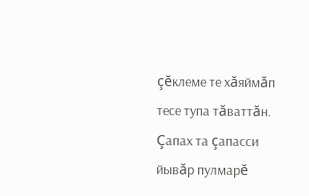çĕклеме те хăяймăп тесе тупа тăваттăн. Çапах та çапасси йывăр пулмарĕ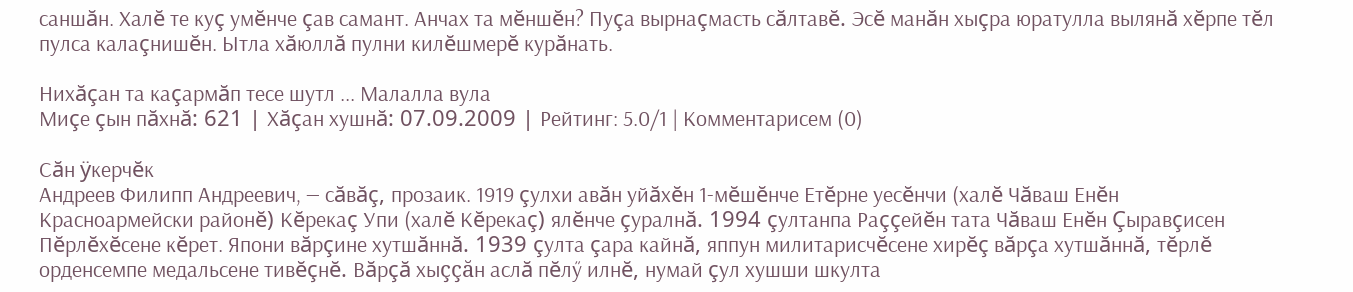саншăн. Халĕ те куç умĕнче çав самант. Анчах та мĕншĕн? Пуçа вырнаçмасть сăлтавĕ. Эсĕ манăн хыçра юратулла вылянă хĕрпе тĕл пулса калаçнишĕн. Ытла хăюллă пулни килĕшмерĕ курăнать.

Нихăçан та каçармăп тесе шутл ... Малалла вула
Миçе çын пăхнă: 621 | Хăçан хушнă: 07.09.2009 | Рейтинг: 5.0/1 | Комментарисем (0)

Сăн ÿкерчĕк
Андреев Филипп Андреевич, — сăвăç, прозаик. 1919 çулхи авăн уйăхĕн 1-мĕшĕнче Етĕрне уесĕнчи (халĕ Чăваш Енĕн Красноармейски районĕ) Кĕрекаç Упи (халĕ Кĕрекаç) ялĕнче çуралнă. 1994 çултанпа Раççейĕн тата Чăваш Енĕн Çыравçисен Пĕрлĕхĕсене кĕрет. Япони вăрçине хутшăннă. 1939 çулта çара кайнă, яппун милитарисчĕсене хирĕç вăрçа хутшăннă, тĕрлĕ орденсемпе медальсене тивĕçнĕ. Вăрçă хыççăн аслă пĕлӳ илнĕ, нумай çул хушши шкулта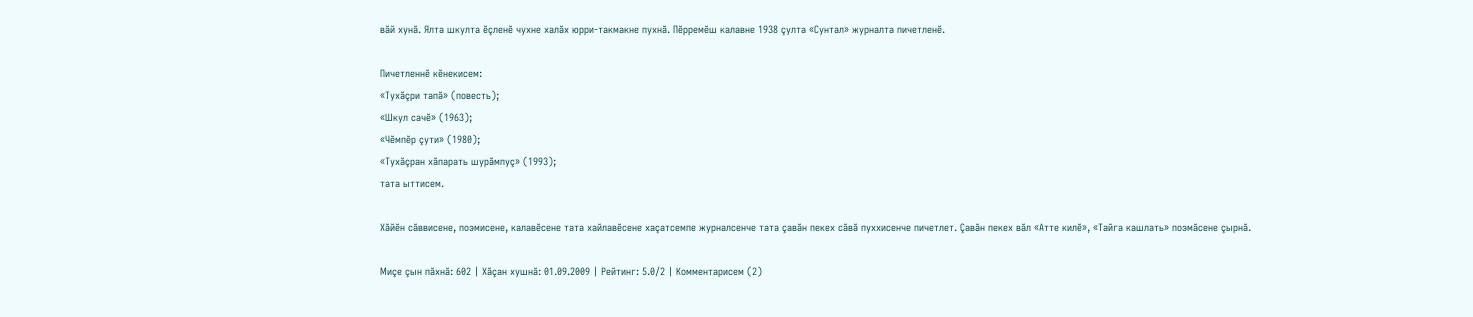вăй хунă. Ялта шкулта ĕçленĕ чухне халăх юрри-такмакне пухнă. Пĕрремĕш калавне 1938 çулта «Сунтал» журналта пичетленĕ.

Пичетленнĕ кĕнекисем:
«Тухăçри тапă» (повесть);
«Шкул сачĕ» (1963);
«Чĕмпĕр çути» (1980);
«Тухăçран хăпарать шурăмпуç» (1993);
тата ыттисем.

Хăйĕн сăввисене, поэмисене, калавĕсене тата хайлавĕсене хаçатсемпе журналсенче тата çавăн пекех сăвă пуххисенче пичетлет. Çавăн пекех вăл «Атте килĕ», «Тайга кашлать» поэмăсене çырнă.

Миçе çын пăхнă: 602 | Хăçан хушнă: 01.09.2009 | Рейтинг: 5.0/2 | Комментарисем (2)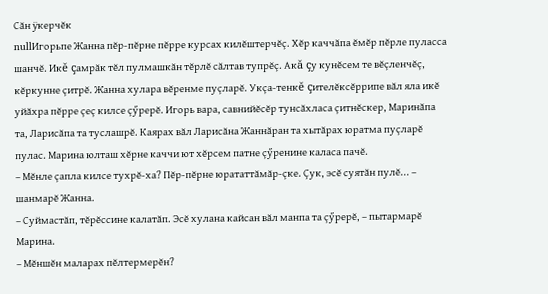Сăн ÿкерчĕк
nullИгорьпе Жанна пĕр-пĕрне пĕрре курсах килĕштерчĕç. Хĕр каччăпа ĕмĕр пĕрле пуласса шанчĕ. Икĕ çамрăк тĕл пулмашкăн тĕрлĕ сăлтав тупрĕç. Акă çу кунĕсем те вĕçленчĕç, кĕркунне çитрĕ. Жанна хулара вĕренме пуçларĕ. Укçа-тенкĕ çителĕксĕррипе вăл яла икĕ уйăхра пĕрре çеç килсе çӳрерĕ. Игорь вара, савнийĕсĕр тунсăхласа çитнĕскер, Маринăпа та, Ларисăпа та туслашрĕ. Каярах вăл Ларисăна Жаннăран та хытăрах юратма пуçларĕ пулас. Марина юлташ хĕрне каччи ют хĕрсем патне çӳренине каласа пачĕ.
– Мĕнле çапла килсе тухрĕ-ха? Пĕр-пĕрне юрататтăмăр-çке. Çук, эсĕ суятăн пулĕ... – шанмарĕ Жанна.
– Суймастăп, тĕрĕссине калатăп. Эсĕ хулана кайсан вăл манпа та çӳрерĕ, – пытармарĕ Марина.
– Мĕншĕн маларах пĕлтермерĕн?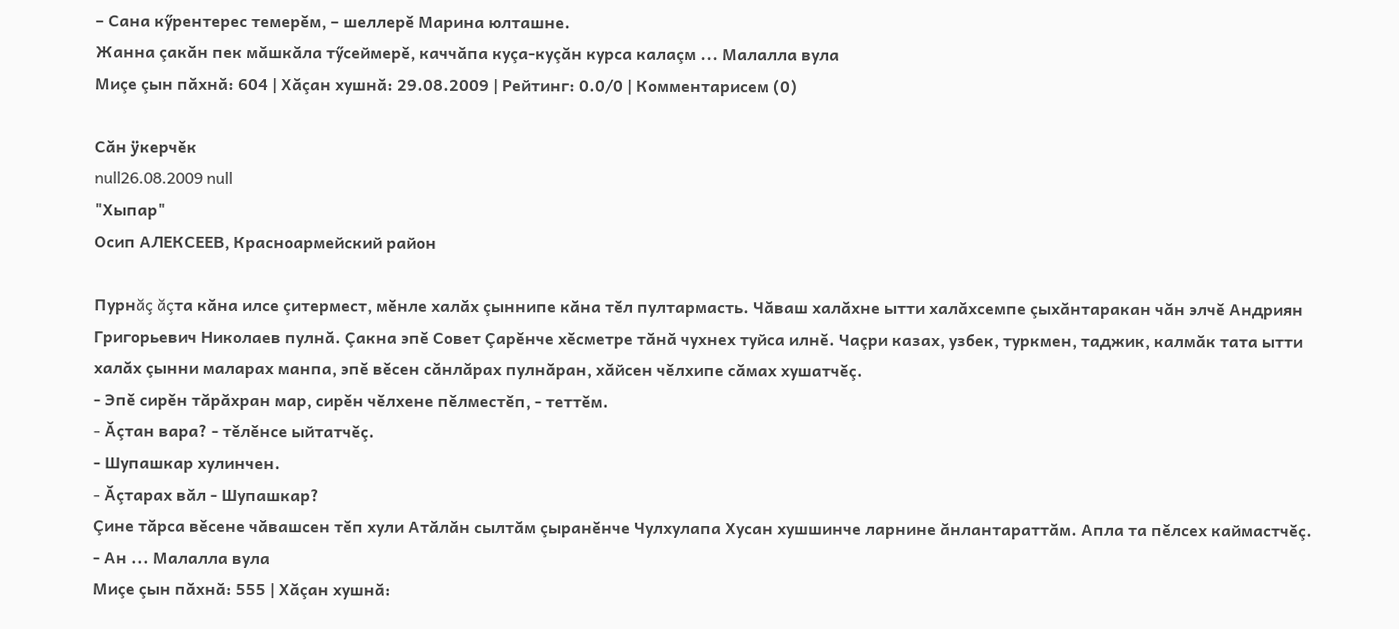– Сана кӳрентерес темерĕм, – шеллерĕ Марина юлташне.
Жанна çакăн пек мăшкăла тӳсеймерĕ, каччăпа куçа-куçăн курса калаçм ... Малалла вула
Миçе çын пăхнă: 604 | Хăçан хушнă: 29.08.2009 | Рейтинг: 0.0/0 | Комментарисем (0)

Сăн ÿкерчĕк
null26.08.2009 null
"Хыпар"
Осип АЛЕКСЕЕВ, Красноармейский район

Пурнăç ăçта кăна илсе çитермест, мĕнле халăх çыннипе кăна тĕл пултармасть. Чăваш халăхне ытти халăхсемпе çыхăнтаракан чăн элчĕ Андриян Григорьевич Николаев пулнă. Çакна эпĕ Совет Çарĕнче хĕсметре тăнă чухнех туйса илнĕ. Чаçри казах, узбек, туркмен, таджик, калмăк тата ытти халăх çынни маларах манпа, эпĕ вĕсен сăнлăрах пулнăран, хăйсен чĕлхипе сăмах хушатчĕç.
- Эпĕ сирĕн тăрăхран мар, сирĕн чĕлхене пĕлместĕп, - теттĕм.
- Ăçтан вара? - тĕлĕнсе ыйтатчĕç.
- Шупашкар хулинчен.
- Ăçтарах вăл - Шупашкар?
Çине тăрса вĕсене чăвашсен тĕп хули Атăлăн сылтăм çыранĕнче Чулхулапа Хусан хушшинче ларнине ăнлантараттăм. Апла та пĕлсех каймастчĕç.
- Ан ... Малалла вула
Миçе çын пăхнă: 555 | Хăçан хушнă: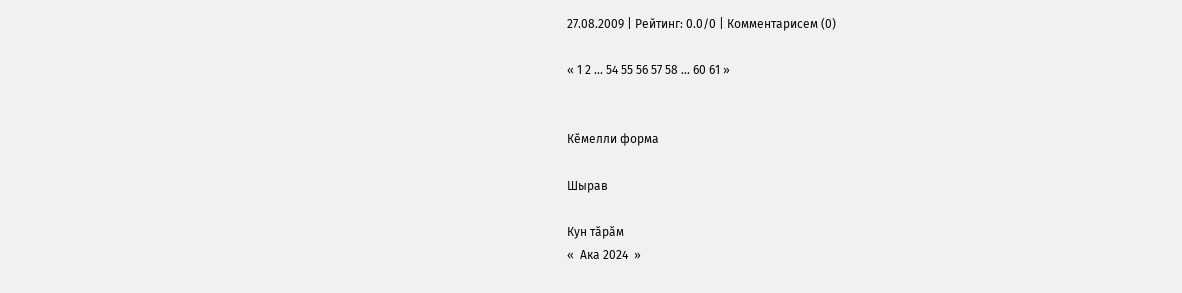27.08.2009 | Рейтинг: 0.0/0 | Комментарисем (0)

« 1 2 ... 54 55 56 57 58 ... 60 61 »


Кĕмелли форма

Шырав

Кун тăрăм
«  Ака 2024  »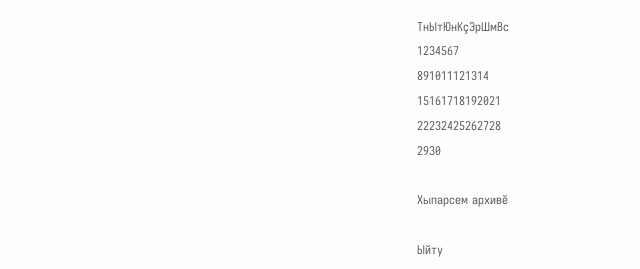ТнЫтЮнКçЭрШмВс
1234567
891011121314
15161718192021
22232425262728
2930

Хыпарсем архивĕ

Ыйту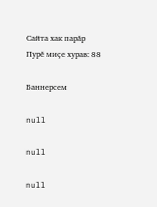Cайта хак парăр
Пурĕ миçе хурав: 88

Баннерсем

null

null

null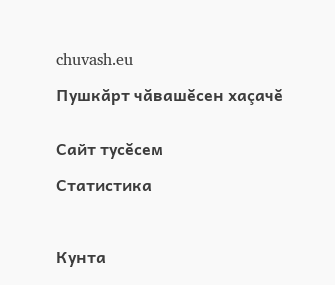chuvash.eu

Пушкăрт чăвашĕсен хаçачĕ


Сайт тусĕсем

Статистика



Кунта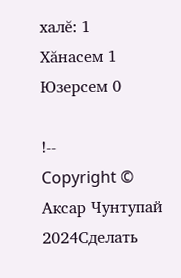халĕ: 1
Хăнасем 1
Юзерсем 0

!--
Copyright © Аксар Чунтупай 2024Сделать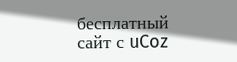бесплатный сайт с uCoz